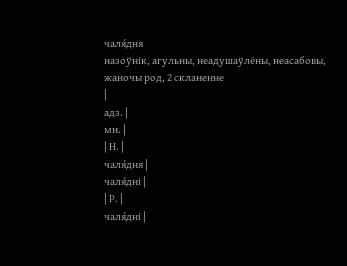чаля́дня
назоўнік, агульны, неадушаўлёны, неасабовы, жаночы род, 2 скланенне
|
адз. |
мн. |
| Н. |
чаля́дня |
чаля́дні |
| Р. |
чаля́дні |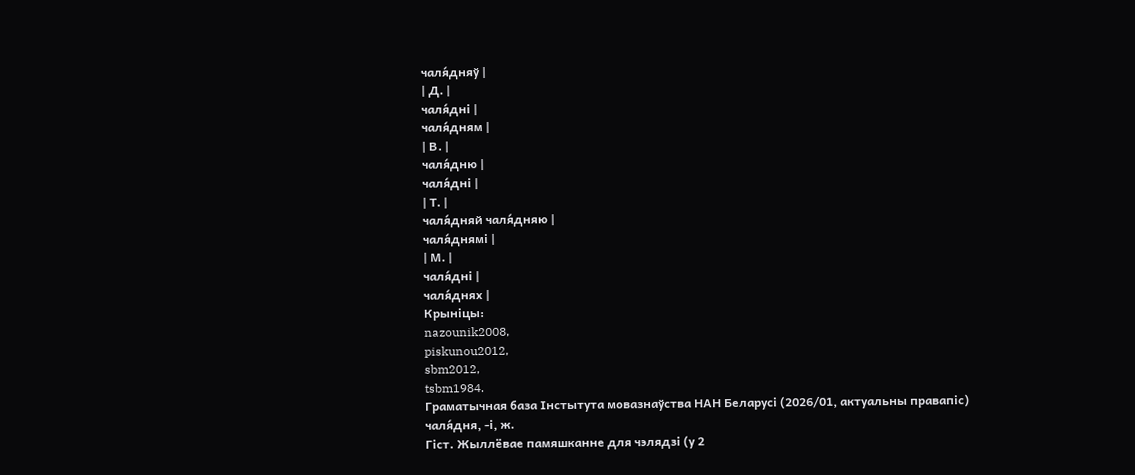чаля́дняў |
| Д. |
чаля́дні |
чаля́дням |
| В. |
чаля́дню |
чаля́дні |
| Т. |
чаля́дняй чаля́дняю |
чаля́днямі |
| М. |
чаля́дні |
чаля́днях |
Крыніцы:
nazounik2008,
piskunou2012,
sbm2012,
tsbm1984.
Граматычная база Інстытута мовазнаўства НАН Беларусі (2026/01, актуальны правапіс)
чаля́дня, ‑і, ж.
Гіст. Жыллёвае памяшканне для чэлядзі (у 2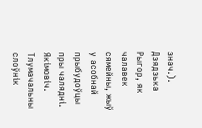знач.). Дзядзька Рыгор, як чалавек сямейны, жыў у асобнай прыбудоўцы пры чалядні. Якімовіч.
Тлумачальны слоўнік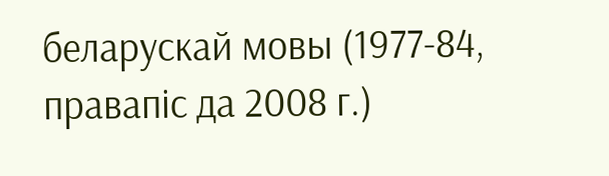беларускай мовы (1977-84, правапіс да 2008 г.)